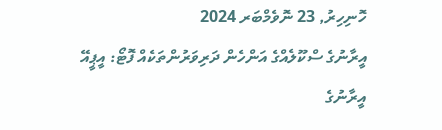ހޮނިހިރު, 23 ނޮވެމްބަރ 2024
އީރާނުގެ ސްކޫލެއްގެ އަންހެން ދަރިވަރުންތަކެއް ފޮޓޯ: އީޕީއޭ
އީރާނުގެ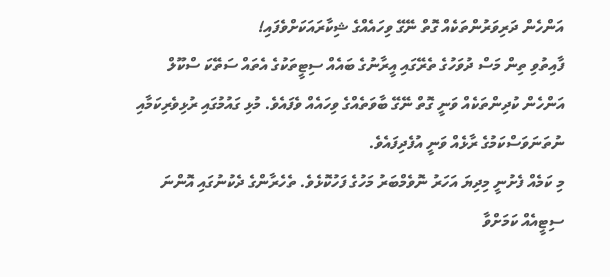އަންހެން ދަރިވަރުންތަކެއް ގޮތް ނޭގޭ ވިހައެއްގެ ޝިކާރައަކަށްވެފައި!
ފާއިތުވި ތިން މަސް ދުވަހުގެ ތެރޭގައި އީރާނުގެ ބައެއް ސިޓީތަކުގެ އެތައް ސަތޭކަ ސްކޫލް އަންހެން ކުދިންތަކެއް ވަނީ ގޮތް ނޭގޭ ބާވަތެއްގެ ވިހައެއް ވެފައެވެ. މުޅި ގައުމުގައި ރުޅިވެރިކަމާއި ނުތަނަވަސްކަމުގެ ރާޅެއް ވަނީ އުފެދިފައެވެ.
މި ކަމެއް ފެށުނީ މިދިޔަ އަހަރު ނޮވެމްބަރު މަހުގެ ފަހުކޮޅެވެ. ތެހެރާންގެ ދެކުނުގައި އޮންނަ ސިޓީއެއް ކަމަށްވާ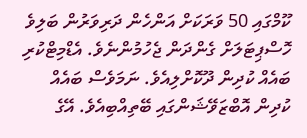ކޫމްގައި 50 ވަރަކަށް އަންހެން ދަރިވަރުން ބަލިވެ ހޮސްޕިޓަލަށް ގެންދަން ޖެހުމުންނެވެ. އެޑްމިޓްކުރި ބައެއް ކުދިން ދޫކޮށްލިއެވެ. ނަމަވެސް ބައެއް ކުދިން އޮބްޒަވޭޝަންގައި ބޭތިއްބިއެވެ. އޭގެ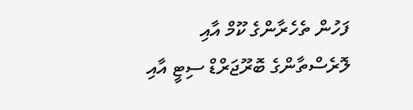ފަހުން ތެހެރާންގެ ކޫމް އާއި ލޮރެސްތާންގެ ބޮރޫޖަރްޑް ސިޓީ އާއި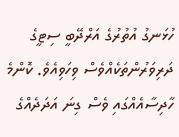ހުޅަނގު އުތުރުގެ އަރްދޭބީ ސިޓީގެ ދަރިވަރުންތަކެއްވެސް ވިހަވިއެވެ. ކޮންމެ ހާދިސާއެއްގައި ވެސް ގިނަ އަދަދެއްގެ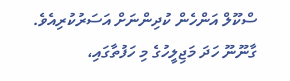ސްކޫލް އަންހެން ކުދިންނަށް އަސަރުކުރިއެވެ.
ގާނޫނޫ ހަދަ މަޖިލީހުގެ މި ހަފުތާގައި،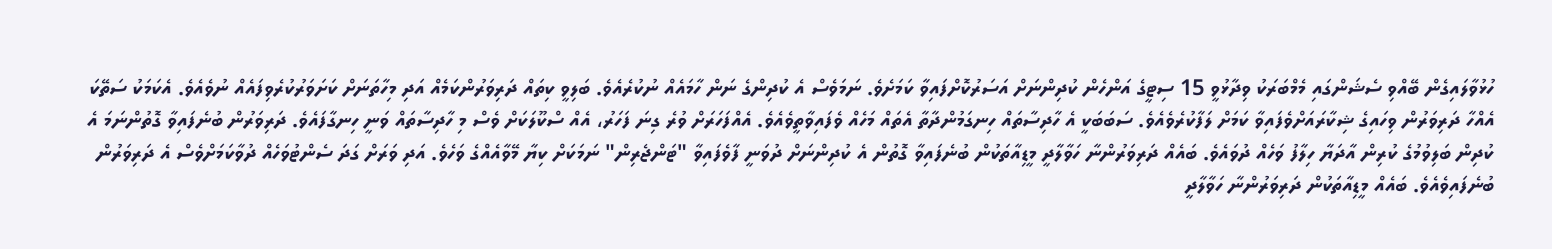ހުޅުވާލައިގެން ބޭއްވި ސެޝަންގައި މެމްބަރަކު ވިދާޅުވީ 15 ސިޓީގެ އަންހެން ކުދިންނަށް އަސަރުކޮށްފައިވާ ކަމަށެވެ. ނަމަވެސް އެ ކުދިންގެ ނަން ހާމައެއް ނުކުރެއެވެ. ބަލިވީ ކިތައް ދަރިވަރުންކަމެއް އަދި މިހާތަނަށް ކަށަވަރުކުރެވިފައެއް ނުވެއެވެ. އެކަމަކު ސަތޭކަ އެއްހާ ދަރިވަރުން ވިހައިގެ ޝިކާރައަށްވެފައިވާ ކަމަށް ލަފާކުރެވެއެވެ. ސަބަބަކީ އެ ހާދިސާތައް ހިނގަމުންދާތާ އެތައް މަހެއް ވެފައިވާތީވެއެވެ. އެއްފަހަރަށް ވުރެ ގިނަ ފަހަރު، އެއް ސްކޫލަކަށް ވެސް މި ހާދިސާތައް ވަނީ ހިނގާފައެވެ. ދަރިވަރުން ބުނެފައިވާ ގޮތުންނަމަ އެ ކުދިން ބަލިވުމުގެ ކުރިން އާދަޔާ ހިލާފު ވަހެއް ދުވައެވެ. ބައެއް ދަރިވަރުންނާ ހަވާލާދީ މީޑިއާތަކުން ބުނެފައިވާ ގޮތުން އެ ކުދިންނަށް ދުވަނީ ފާވެފައިވާ "ޓަންޖެރިން" ނަމަކަށް ކިޔާ މޭވާއެއްގެ ވަހެވެ. އަދި ވަރަށް ގަދަ ސެންޓުވަހެއް ދުވާކަމަށްވެސް އެ ދަރިވަރުން ބުނެފައިވެއެވެ. ބައެއް މީޑިއާތަކުން ދަރިވަރުންނާ ހަވާލާދީ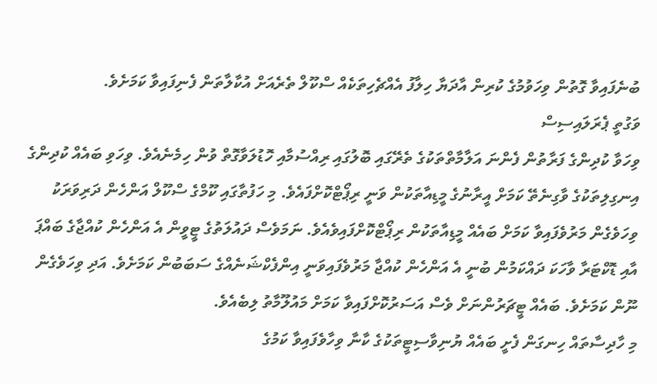ބުނެފައިވާ ގޮތުން ވިހަވުމުގެ ކުރިން އާދަޔާ ހިލާފު އެއްޗެހިތަކެއް ސްކޫލް ތެރެއަށް އުކާލާތަން ފެނިފައިވާ ކަމަށެވެ.
ވަގުތީ ޕެރަލައިސިސް
ވިހަވާ ކުދިންގެ ފަރާތުން ފެންނަ އަލާމާތްތަކުގެ ތެރޭގައި ބޮލުގައި ރިއްސުމާއި ހޮޑުލަވާގޮތް ވުން ހިމެނެއެވެ. ވިހަވި ބައެއް ކުދިންގެ އިނގިލިތަކުގެ ވާގިނެތޭ ކަމަށް އީރާނުގެ މީޑިއާތަކުން ވަނީ ރިޕޯޓްކޮށްފައެވެ. މި ހަފުތާގައި ކޫމްގެ ސްކޫލް އަންހެން ދަރިވަރަކު ވިހަވެގެން މަރުވެފައިވާ ކަމަށް ބައެއް މީޑިއާތަކުން ރިޕޯޓްކޮށްފައިވެއެވެ. ނަމަވެސް ދައުލަތުގެ ޓީވީން އެ އަންހެން ކުއްޖާގެ ބައްޕަ އާއި ޑޮކްޓަރާ ވާހަކަ ދައްކަމުން ބުނީ އެ އަންހެން ކުއްޖާ މަރުވެފައިވަނީ އިންފެކްޝަނެއްގެ ސަބަބުން ކަމަށެވެ. އަދި ވިހަވެގެން ނޫން ކަމަށެވެ. ބައެއް ޓީޗަރުންނަށް ވެސް އަސަރުކޮށްފައިވާ ކަމަށް މައުލޫމާތު ލިބެއެވެ.
މި ހާދިސާތައް ހިނގަން ފެށީ ބައެއް ޔުނިވާސިޓީތަކުގެ ކާނާ ވިހާވެފައިވާ ކަމުގެ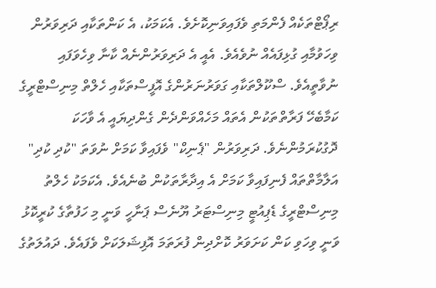ރިޕޯޓްތަކެއް ފެންމަތި ވެފައިވަނިކޮށެވެ. އެކަމަކު، އެ ކަންތަކާއި ދަރިވަރުން ވިހަވުމާއި ގުޅިފައެއް ނުވެއެވެ. އެއީ އެ ދަރިވަރުންނެއް ކާނާ ވިހެވަފައި ނުވާތީއެވެ. ސްކޫލްތަކާއި ގަވަރުނަރުންގެ އޮފީސްތަކާއި ހެލްތް މިނިސްޓްރީގެ ކަމާބެހޭ ފަރާތްތަކުން އެތައް މަހެއްވަންދެން ގެންދިޔައީ އެ ވާހަކަ ދޮގުކުރަމުންނެވެ. ދަރިވަރުން "ޕެނިކް" ވެފައިވާ ކަމަށް ނުވަތަ "ކުދި ކުދި" އަލާމާތްތައް ފެނިފައިވާ ކަމަށް އެ އިދާރާތަކުން ބުނެއެވެ. އެކަމަކު ހެލްތު މިނިސްޓްރީގެ ޑެޕިއުޓީ މިނިސްޓަރު ޔޫނެސް ޕަނާހީ ވަނީ މި ހަފުތާގެ ކުރީކޮޅު ވަނީ ވިހަވި ކަން ކަށަވަރު ކޮށްދިން ފުރަތަމަ އޮފިޝަލަކަށް ވެފައެވެ. ދައުލަތުގެ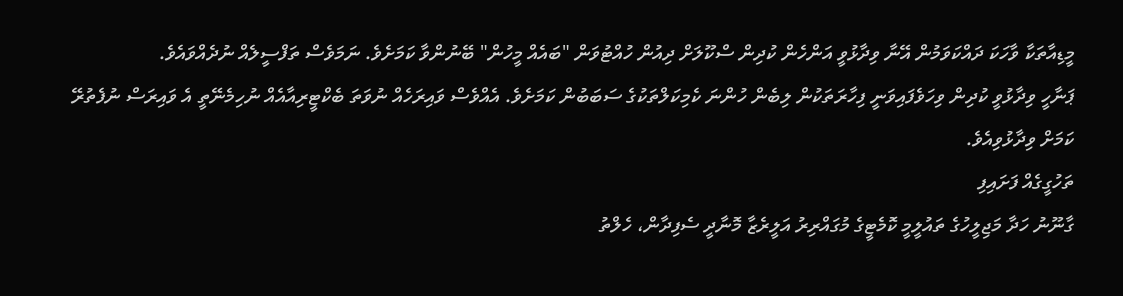މީޑިއާތަކާ ވާހަކަ ދައްކަވަމުން އޭނާ ވިދާޅުވީ އަންހެން ކުދިން ސްކޫލަށް ދިއުން ހުއްޓުވަން "ބައެއް މީހުން" ބޭނުންވާ ކަމަށެވެ. ނަމަވެސް ތަފްސީލެއް ނުދެއްވައެވެ.
ޕަނާހީ ވިދާޅުވީ ކުދިން ވިހަވެފައިވަނީ ފިހާރަތަކުން ލިބެން ހުންނަ ކެމިކަލްތަކުގެ ސަބަބުން ކަމަށެވެ. އެއްވެސް ވައިރަހެއް ނުވަތަ ބެކްޓީރިއާއެއް ނުހިމެނޭތީ އެ ވައިރަސް ނުފެތުރޭ ކަމަށް ވިދާޅުވިއެވެ.
ތަހުގީގެއް ފަށައިފި
ގާނޫނު ހަދާ މަޖިލީހުގެ ތައުލީމީ ކޮމެޓީގެ މުގައްރިރު އަލީރެޒާ މޮނާދީ ސެފިދާން، ހެލްތު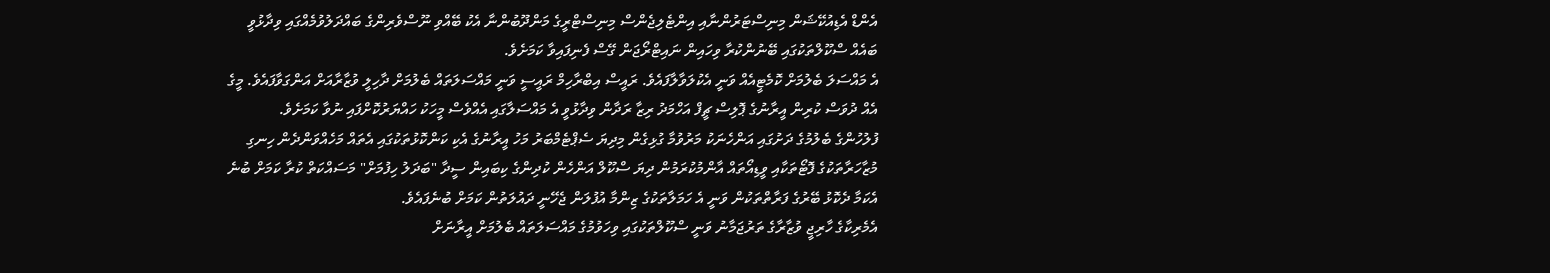އެންޑް އެޑިއުކޭޝަން މިނިސްޓަރުންނާއި އިންޓެލިޖެންސް މިނިސްޓްރީގެ މަންދޫބުންނާ އެކު ބޭއްވި ނޫސްވެރިންގެ ބައްދަލުވުމެއްގައި ވިދާޅުވީ ބައެއް ސްކޫލްތަކުގައި ބޭނުންކުރާ ވިހައިން ނައިޓްރޯޖަން ގޭސް ފެނިފައިވާ ކަމަށެވެ.
އެ މައްސަލަ ބެލުމަށް ކޮމެޓީއެއް ވަނީ އެކުލަވާލާފައެވެ. ރައީސް އިބްރާހިމް ރައީސީ ވަނީ މައްސަލަތައް ބެލުމަށް ދާހިލީ ވުޒާރާއަށް އަންގަވާފައެވެ. މީގެ އެއް ދުވަސް ކުރިން އީރާނުގެ ޕޮލިސް ޗީފް އަހްމަދު ރިޒާ ރަދާން ވިދާޅުވީ އެ މައްސަލާގައި އެއްވެސް މީހަކު ހައްޔަރުކޮށްފައި ނުވާ ކަމަށެވެ.
ފުލުހުންގެ ބެލުމުގެ ދަށުގައި އަންހެނަކު މަރުވުމާ ގުޅިގެން މިދިޔަ ސެޕްޓެމްބަރު މަހު އީރާނުގެ އެކި ކަންކޮޅުތަކުގައި އެތައް މަހެއްވަންދެން ހިނގި މުޒާހަރާތަކުގެ ފޮޓޯތަކާއި ވީޑިއޯތައް އާންމުކުރަމުން ދިޔަ ސްކޫލް އަންހެން ކުދިންގެ ކިބައިން ސީދާ "ބަދަލު ހިފުމަށް" މަސައްކަތް ކުރާ ކަމަށް ބުނެ އެކަމާ ދެކޮޅު ބޭރުގެ ފަރާތްތަކުން ވަނީ އެ ހަމަލާތަކުގެ ޒިންމާ އުފުލަން ޖެހޭނީ ދައުލަތުން ކަމަށް ބުނެފައެވެ.
އެމެރިކާގެ ހާރިޖީ ވުޒާރާގެ ތަރުޖަމާނު ވަނީ ސްކޫލްތަކުގައި ވިހަވުމުގެ މައްސަލަތައް ބެލުމަށް އީރާނަށް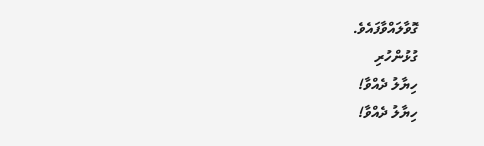ގޮވާލައްވާފައެވެ.
ގުޅުންހުރި
ހިޔާލު ދެއްވާ!
ހިޔާލު ދެއްވާ!